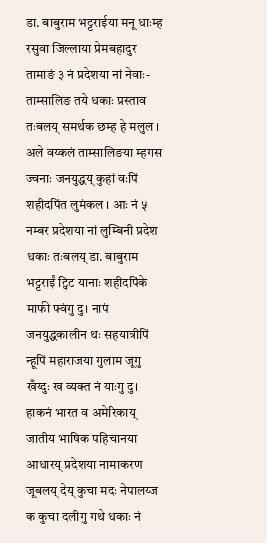डा. बाबुराम भट्टराईया मनू धाःम्ह रसुवा जिल्लाया प्रेमबहादुर तामाङं ३ नं प्रदेशया नां नेवाः-ताम्सालिङ तये धकाः प्रस्ताव तःबलय् समर्थक छम्ह हे मलुल । अले वय्कलं ताम्सालिङया म्हगस ज्वनाः जनयुद्धय् कुहां वःपिं शहीदपिंत लुमंकल । आः नं ५ नम्बर प्रदेशया नां लुम्बिनी प्रदेश धकाः तःबलय् डा. बाबुराम भट्टराईं ट्विट यानाः शहीदपिंके माफी फ्वंगु दु। नापं जनयुद्धकालीन थः सहयात्रीपिं न्हूपिं महाराजया गुलाम जूगु खँय्दुः ख व्यक्त नं याःगु दु। हाकनं भारत व अमेरिकाय् जातीय भाषिक पहिचानया आधारय् प्रदेशया नामाकरण जूबलय् देय् कुचा मदः नेपालय्ज क कुचा दलीगु गथे धकाः नं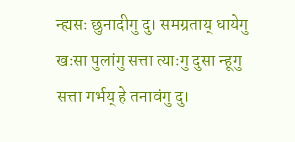न्ह्यसः छुनादीगु दु। समग्रताय् धायेगु खःसा पुलांगु सत्ता त्याःगु दुसा न्हूगु सत्ता गर्भय् हे तनावंगु दु।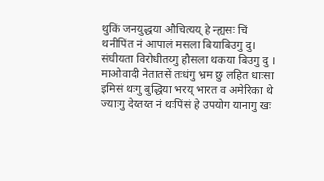थुकिं जनयुद्धया औचित्यय् हे न्ह्यसः चिं थनीपिंत नं आपालं मसला बियाबिउगु दु। संघीयता विरोधीतय्गु हौसला थकया बिउगु दु ।
माओवादी नेतातसें तःधंगु भ्रम छु लहित धाःसा इमिसं थःगु बुद्धिया भरय् भारत व अमेरिका थे ज्याःगु देय्तय्त नं थःपिंसं हे उपयोग यानागु खः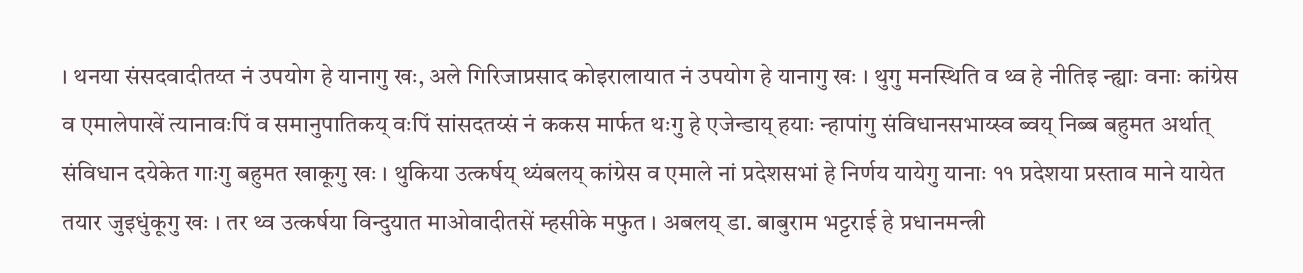। थनया संसदवादीतय्त नं उपयोग हे यानागु खः, अले गिरिजाप्रसाद कोइरालायात नं उपयोग हे यानागु खः । थुगु मनस्थिति व थ्व हे नीतिइ न्ह्याः वनाः कांग्रेस व एमालेपाखें त्यानावःपिं व समानुपातिकय् वःपिं सांसदतय्सं नं ककस मार्फत थःगु हे एजेन्डाय् हयाः न्हापांगु संविधानसभाय्स्व ब्वय् निब्ब बहुमत अर्थात् संविधान दयेकेत गाःगु बहुमत खाकूगु खः । थुकिया उत्कर्षय् थ्यंबलय् कांग्रेस व एमाले नां प्रदेशसभां हे निर्णय यायेगु यानाः ११ प्रदेशया प्रस्ताव माने यायेत तयार जुइधुंकूगु खः । तर थ्व उत्कर्षया विन्दुयात माओवादीतसें म्हसीके मफुत । अबलय् डा. बाबुराम भट्टराई हे प्रधानमन्त्री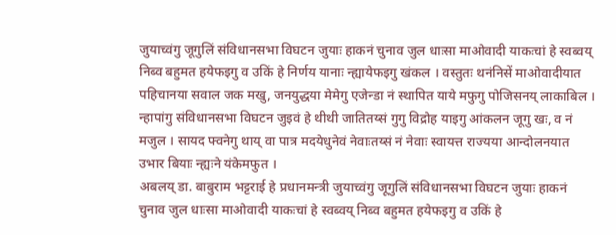जुयाच्वंगु जूगुलिं संविधानसभा विघटन जुयाः हाकनं चुनाव जुल धाःसा माओवादी याकःचां हे स्वब्वय् निब्व बहुमत हयेफइगु व उकिं हे निर्णय यानाः न्ह्यायेफइगु खंकल । वस्तुतः थनंनिसें माओवादीयात पहिचानया सवाल जक मखु, जनयुद्धया मेमेगु एजेन्डा नं स्थापित याये मफुगु पोजिसनय् लाकाबिल । न्हापांगु संविधानसभा विघटन जुइवं हे थीथी जातितय्सं गुगु विद्रोह याइगु आंकलन जूगु खः, व नं मजुल । सायद फ्वनेगु थाय् वा पात्र मदयेधुनेवं नेवाःतय्सं नं नेवाः स्वायत्त राज्यया आन्दोलनयात उभार बियाः न्ह्यःने यंकेमफुत ।
अबलय् डा. बाबुराम भट्टराई हे प्रधानमन्त्री जुयाच्वंगु जूगुलिं संविधानसभा विघटन जुयाः हाकनं चुनाव जुल धाःसा माओवादी याकःचां हे स्वब्वय् निब्व बहुमत हयेफइगु व उकिं हे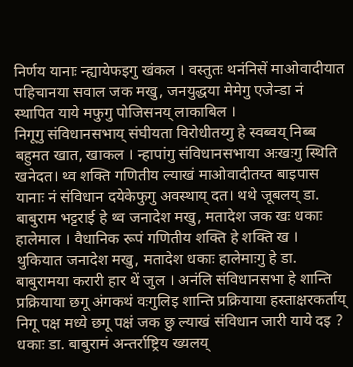निर्णय यानाः न्ह्यायेफइगु खंकल । वस्तुतः थनंनिसें माओवादीयात पहिचानया सवाल जक मखु, जनयुद्धया मेमेगु एजेन्डा नं स्थापित याये मफुगु पोजिसनय् लाकाबिल ।
निगूगु संविधानसभाय् संघीयता विरोधीतय्गु हे स्वब्वय् निब्ब बहुमत खात, खाकल । न्हापांगु संविधानसभाया अःखःगु स्थिति खनेदत। थ्व शक्ति गणितीय ल्याखं माओवादीतय्त बाइपास यानाः नं संविधान दयेकेफुगु अवस्थाय् दत। थथे जूबलय् डा. बाबुराम भट्टराई हे थ्व जनादेश मखु, मतादेश जक खः धकाः हालेमाल । वैधानिक रूपं गणितीय शक्ति हे शक्ति ख । थुकियात जनादेश मखु, मतादेश धकाः हालेमाःगु हे डा. बाबुरामया करारी हार थें जुल । अनंलि संविधानसभा हे शान्ति प्रक्रियाया छगू अंगकथं वःगुलिइ शान्ति प्रक्रियाया हस्ताक्षरकर्ताय् निगू पक्ष मध्ये छगू पक्षं जक छु ल्याखं संविधान जारी याये दइ ? धकाः डा. बाबुरामं अन्तर्राष्ट्रिय ख्यलय्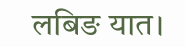लबिङ यात।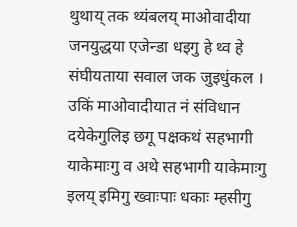थुथाय् तक थ्यंबलय् माओवादीया जनयुद्धया एजेन्डा धइगु हे थ्व हे संघीयताया सवाल जक जुइधुंकल । उकिं माओवादीयात नं संविधान दयेकेगुलिइ छगू पक्षकथं सहभागी याकेमाःगु व अथे सहभागी याकेमाःगु इलय् इमिगु ख्वाःपाः धकाः म्हसीगु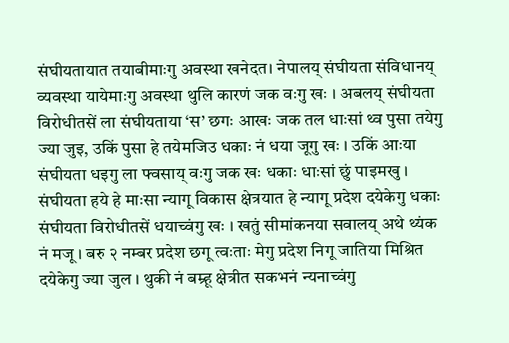संघीयतायात तयाबीमाःगु अवस्था खनेदत। नेपालय् संघीयता संविधानय् व्यवस्था यायेमाःगु अवस्था थुलि कारणं जक वःगु खः । अबलय् संघीयता विरोधीतसें ला संघीयताया ‘स’ छगः आखः जक तल धाःसां थ्व पुसा तयेगु ज्या जुइ, उकिं पुसा हे तयेमजिउ धकाः नं धया जूगु खः । उकिं आःया संघीयता धइगु ला फ्वसाय् वःगु जक खः धकाः धाःसां छुं पाइमखु ।
संघीयता हये हे माःसा न्यागू विकास क्षेत्रयात हे न्यागू प्रदेश दयेकेगु धकाः संघीयता विरोधीतसें धयाच्वंगु खः । खतुं सीमांकनया सवालय् अथे थ्यंक नं मजू । बरु २ नम्बर प्रदेश छगू त्वःताः मेगु प्रदेश निगू जातिया मिश्रित दयेकेगु ज्या जुल । थुकी नं बम्र्हू क्षेत्रीत सकभनं न्यनाच्वंगु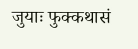जुयाः फुक्कथासं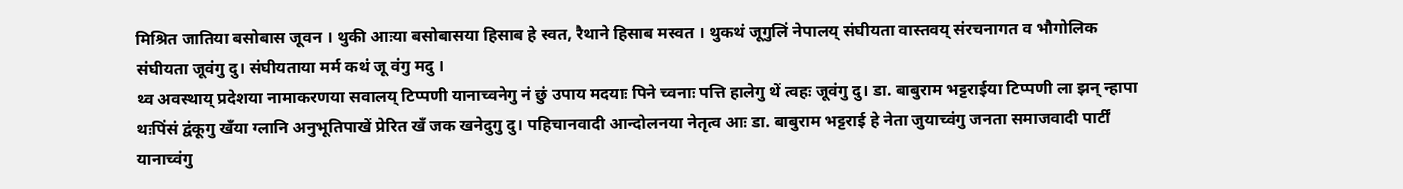मिश्रित जातिया बसोबास जूवन । थुकी आःया बसोबासया हिसाब हे स्वत, रैथाने हिसाब मस्वत । थुकथं जूगुलिं नेपालय् संघीयता वास्तवय् संरचनागत व भौगोलिक संघीयता जूवंगु दु। संघीयताया मर्म कथं जू वंगु मदु ।
थ्व अवस्थाय् प्रदेशया नामाकरणया सवालय् टिप्पणी यानाच्वनेगु नं छुं उपाय मदयाः पिने च्वनाः पत्ति हालेगु थें त्वहः जूवंगु दु। डा. बाबुराम भट्टराईया टिप्पणी ला झन् न्हापा थःपिंसं द्वंकूगु खँया ग्लानि अनुभूतिपाखें प्रेरित खँ जक खनेदुगु दु। पहिचानवादी आन्दोलनया नेतृत्व आः डा. बाबुराम भट्टराई हे नेता जुयाच्वंगु जनता समाजवादी पार्टीं यानाच्वंगु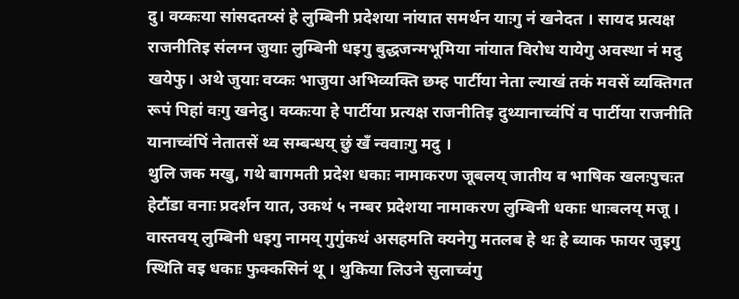दु। वय्कःया सांसदतय्सं हे लुम्बिनी प्रदेशया नांयात समर्थन याःगु नं खनेदत । सायद प्रत्यक्ष राजनीतिइ संलग्न जुयाः लुम्बिनी धइगु बुद्धजन्मभूमिया नांयात विरोध यायेगु अवस्था नं मदु खयेफु। अथे जुयाः वय्कः भाजुया अभिव्यक्ति छम्ह पार्टीया नेता ल्याखं तकं मवसें व्यक्तिगत रूपं पिहां वःगु खनेदु। वय्कःया हे पार्टीया प्रत्यक्ष राजनीतिइ दुथ्यानाच्वंपिं व पार्टीया राजनीति यानाच्वंपिं नेतातसें थ्व सम्बन्धय् छुं खँ न्ववाःगु मदु ।
थुलि जक मखु, गथे बागमती प्रदेश धकाः नामाकरण जूबलय् जातीय व भाषिक खलःपुचःत हेटौंडा वनाः प्रदर्शन यात, उकथं ५ नम्बर प्रदेशया नामाकरण लुम्बिनी धकाः धाःबलय् मजू । वास्तवय् लुम्बिनी धइगु नामय् गुगुंकथं असहमति क्यनेगु मतलब हे थः हे ब्याक फायर जुइगु स्थिति वइ धकाः फुक्कसिनं थू । थुकिया लिउने सुलाच्वंगु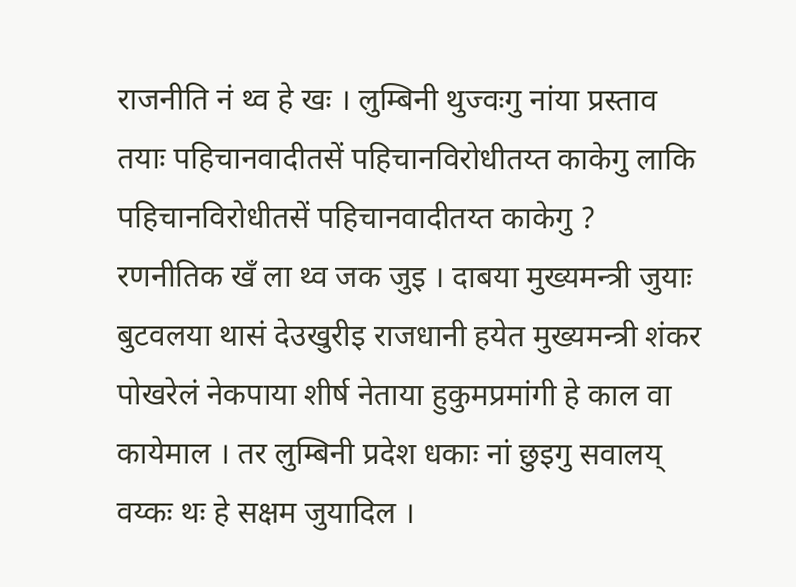राजनीति नं थ्व हे खः । लुम्बिनी थुज्वःगु नांया प्रस्ताव तयाः पहिचानवादीतसें पहिचानविरोधीतय्त काकेगु लाकि पहिचानविरोधीतसें पहिचानवादीतय्त काकेगु ? रणनीतिक खँ ला थ्व जक जुइ । दाबया मुख्यमन्त्री जुयाः बुटवलया थासं देउखुरीइ राजधानी हयेत मुख्यमन्त्री शंकर पोखरेलं नेकपाया शीर्ष नेताया हुकुमप्रमांगी हे काल वा कायेमाल । तर लुम्बिनी प्रदेश धकाः नां छुइगु सवालय् वय्कः थः हे सक्षम जुयादिल ।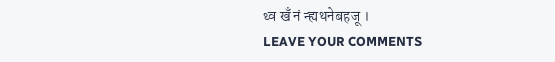थ्व खँ नं न्ह्यथनेबहजू ।
LEAVE YOUR COMMENTS